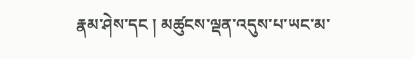རྣམ་ཤེས་དང ། མཚུངས་ལྡན་འདུས་པ་ཡང་མ་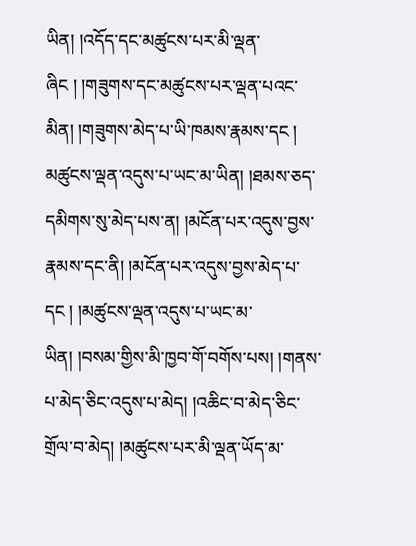ཡིན། །འདོད་དང་མཚུངས་པར་མི་ལྡན་ཞིང ། །གཟུགས་དང་མཚུངས་པར་ལྡན་པའང་མིན། །གཟུགས་མེད་པ་ཡི་ཁམས་རྣམས་དང ། མཚུངས་ལྡན་འདུས་པ་ཡང་མ་ཡིན། །ཐམས་ཅད་དམིགས་སུ་མེད་པས་ན། །མངོན་པར་འདུས་བྱས་རྣམས་དང་ནི། །མངོན་པར་འདུས་བྱས་མེད་པ་དང ། །མཚུངས་ལྡན་འདུས་པ་ཡང་མ་ཡིན། །བསམ་གྱིས་མི་ཁྱབ་གོ་བགོས་པས། །གནས་པ་མེད་ཅིང་འདུས་པ་མེད། །འཆིང་བ་མེད་ཅིང་གྲོལ་བ་མེད། །མཚུངས་པར་མི་ལྡན་ཡོད་མ་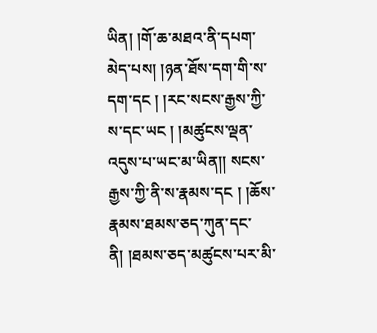ཡིན། །གོ་ཆ་མཐའ་ནི་དཔག་མེད་པས། །ཉན་ཐོས་དག་གི་ས་དག་དང ། །རང་སངས་རྒྱས་ཀྱི་ས་དང་ཡང ། །མཚུངས་ལྡན་འདུས་པ་ཡང་མ་ཡིན།། སངས་རྒྱས་ཀྱི་ནི་ས་རྣམས་དང ། །ཆོས་རྣམས་ཐམས་ཅད་ཀུན་དང་ནི། །ཐམས་ཅད་མཚུངས་པར་མི་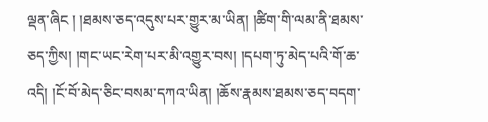ལྡན་ཞིང ། །ཐམས་ཅད་འདུས་པར་གྱུར་མ་ཡིན། །ཚིག་གི་ལམ་ནི་ཐམས་ཅད་ཀྱིས། །གང་ཡང་རེག་པར་མི་འགྱུར་བས། །དཔག་ཏུ་མེད་པའི་གོ་ཆ་འདི། །ངོ་བོ་མེད་ཅིང་བསམ་དཀའ་ཡིན། །ཆོས་རྣམས་ཐམས་ཅད་བདག་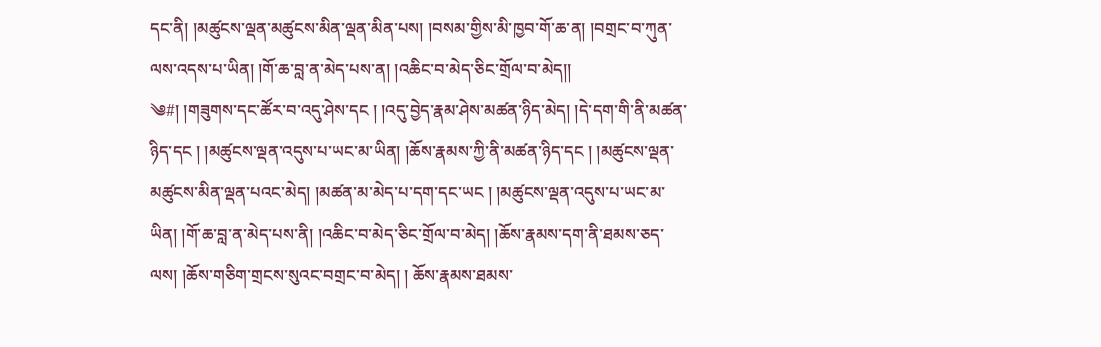དང་ནི། །མཚུངས་ལྡན་མཚུངས་མིན་ལྡན་མིན་པས། །བསམ་གྱིས་མི་ཁྱབ་གོ་ཆ་ན། །བགྲང་བ་ཀུན་ལས་འདས་པ་ཡིན། །གོ་ཆ་བླ་ན་མེད་པས་ན། །འཆིང་བ་མེད་ཅིང་གྲོལ་བ་མེད།།
༄#། །གཟུགས་དང་ཚོར་བ་འདུ་ཤེས་དང ། །འདུ་བྱེད་རྣམ་ཤེས་མཚན་ཉིད་མེད། །དེ་དག་གི་ནི་མཚན་ཉིད་དང ། །མཚུངས་ལྡན་འདུས་པ་ཡང་མ་ཡིན། །ཆོས་རྣམས་ཀྱི་ནི་མཚན་ཉིད་དང ། །མཚུངས་ལྡན་མཚུངས་མིན་ལྡན་པའང་མེད། །མཚན་མ་མེད་པ་དག་དང་ཡང ། །མཚུངས་ལྡན་འདུས་པ་ཡང་མ་ཡིན། །གོ་ཆ་བླ་ན་མེད་པས་ནི། །འཆིང་བ་མེད་ཅིང་གྲོལ་བ་མེད། །ཆོས་རྣམས་དག་ནི་ཐམས་ཅད་ལས། །ཆོས་གཅིག་གྲངས་སུའང་བགྲང་བ་མེད། ། ཆོས་རྣམས་ཐམས་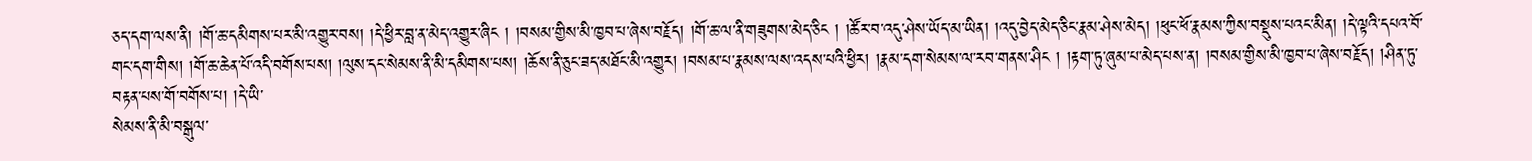ཅད་དག་ལས་ནི། །གོ་ཆ་དམིགས་པར་མི་འགྱུར་བས། །དེ་ཕྱིར་བླ་ན་མེད་འགྱུར་ཞིང ། །བསམ་གྱིས་མི་ཁྱབ་པ་ཞེས་བརྗོད། །གོ་ཆ་ལ་ནི་གཟུགས་མེད་ཅིང ། །ཚོར་བ་འདུ་ཤེས་ཡོད་མ་ཡིན། །འདུ་བྱེད་མེད་ཅིང་རྣམ་ཤེས་མེད། །ཕུང་ཕོ་རྣམས་ཀྱིས་བསྡུས་པའང་མིན། །དེ་ལྟའི་དཔའ་བོ་གང་དག་གིས། །གོ་ཆ་ཆེན་པོ་འདི་བགོས་པས། །ལུས་དང་སེམས་ནི་མི་དམིགས་པས། །ཆོས་ནི་ཅུང་ཟད་མཐོང་མི་འགྱུར། །བསམ་པ་རྣམས་ལས་འདས་པའི་ཕྱིར། །རྣམ་དག་སེམས་ལ་རབ་གནས་ཤིང ། །རྟག་ཏུ་ཞུམ་པ་མེད་པས་ན། །བསམ་གྱིས་མི་ཁྱབ་པ་ཞེས་བརྗོད། །ཤིན་ཏུ་བརྟན་པས་གོ་བགོས་པ། །དེ་ཡི་
སེམས་ནི་མི་བསྒུལ་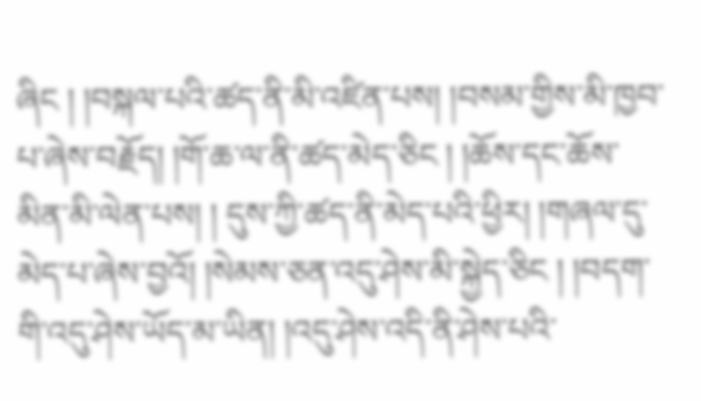ཞིང ། །བསྐལ་པའི་ཚད་ནི་མི་འཛིན་པས། །བསམ་གྱིས་མི་ཁྱབ་པ་ཞེས་བརྗོད། །གོ་ཆ་ལ་ནི་ཚད་མེད་ཅིང ། །ཆོས་དང་ཆོས་མིན་མི་ལེན་པས། ། དུས་ཀྱི་ཚད་ནི་མེད་པའི་ཕྱིར། །གཞལ་དུ་མེད་པ་ཞེས་བྱའོ། །སེམས་ཅན་འདུ་ཤེས་མི་སྐྱེད་ཅིང ། །བདག་གི་འདུ་ཤེས་ཡོད་མ་ཡིན། །འདུ་ཤེས་འདི་ནི་ཤེས་པའི་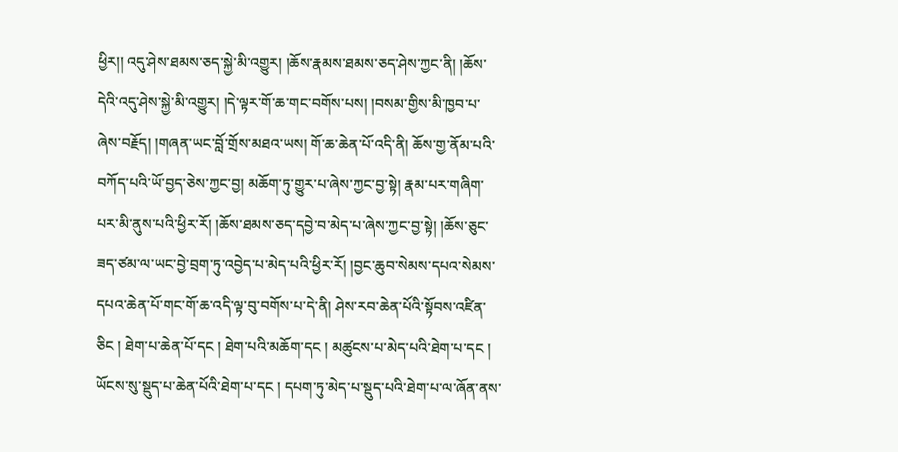ཕྱིར།། འདུ་ཤེས་ཐམས་ཅད་སྐྱེ་མི་འགྱུར། །ཆོས་རྣམས་ཐམས་ཅད་ཤེས་ཀྱང་ནི། །ཆོས་དེའི་འདུ་ཤེས་སྐྱེ་མི་འགྱུར། །དེ་ལྟར་གོ་ཆ་གང་བགོས་པས། །བསམ་གྱིས་མི་ཁྱབ་པ་ཞེས་བརྗོད། །གཞན་ཡང་བློ་གྲོས་མཐའ་ཡས། གོ་ཆ་ཆེན་པོ་འདི་ནི། ཆོས་གྱ་ནོམ་པའི་བཀོད་པའི་ཡོ་བྱད་ཅེས་ཀྱང་བྱ། མཆོག་ཏུ་གྱུར་པ་ཞེས་ཀྱང་བྱ་སྟེ། རྣམ་པར་གཞིག་པར་མི་ནུས་པའི་ཕྱིར་རོ། །ཆོས་ཐམས་ཅད་དབྱེ་བ་མེད་པ་ཞེས་ཀྱང་བྱ་སྟེ། །ཆོས་ཅུང་ཟད་ཙམ་ལ་ཡང་བྱེ་བྲག་ཏུ་འབྱེད་པ་མེད་པའི་ཕྱིར་རོ། །བྱང་ཆུབ་སེམས་དཔའ་སེམས་དཔའ་ཆེན་པོ་གང་གོ་ཆ་འདི་ལྟ་བུ་བགོས་པ་དེ་ནི། ཤེས་རབ་ཆེན་པོའི་སྟོབས་འཛིན་ཅིང ། ཐེག་པ་ཆེན་པོ་དང ། ཐེག་པའི་མཆོག་དང ། མཚུངས་པ་མེད་པའི་ཐེག་པ་དང ། ཡོངས་སུ་སྡུད་པ་ཆེན་པོའི་ཐེག་པ་དང ། དཔག་ཏུ་མེད་པ་སྡུད་པའི་ཐེག་པ་ལ་ཞོན་ནས་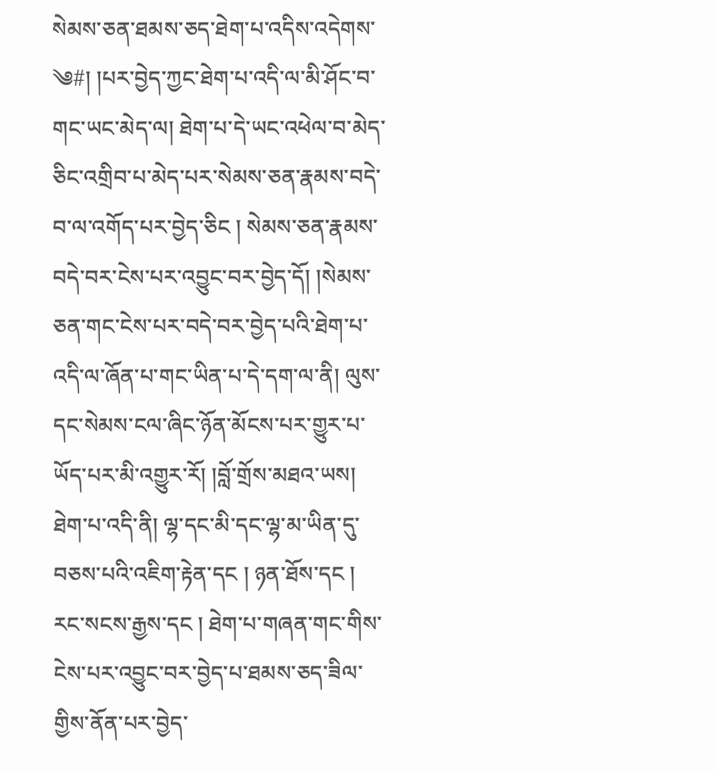སེམས་ཅན་ཐམས་ཅད་ཐེག་པ་འདིས་འདེགས་
༄#། །པར་བྱེད་ཀྱང་ཐེག་པ་འདི་ལ་མི་ཤོང་བ་གང་ཡང་མེད་ལ། ཐེག་པ་དེ་ཡང་འཕེལ་བ་མེད་ཅིང་འགྲིབ་པ་མེད་པར་སེམས་ཅན་རྣམས་བདེ་བ་ལ་འགོད་པར་བྱེད་ཅིང ། སེམས་ཅན་རྣམས་བདེ་བར་ངེས་པར་འབྱུང་བར་བྱེད་དོ། །སེམས་ཅན་གང་ངེས་པར་བདེ་བར་བྱེད་པའི་ཐེག་པ་འདི་ལ་ཞོན་པ་གང་ཡིན་པ་དེ་དག་ལ་ནི། ལུས་དང་སེམས་ངལ་ཞིང་ཉོན་མོངས་པར་གྱུར་པ་ཡོད་པར་མི་འགྱུར་རོ། །བློ་གྲོས་མཐའ་ཡས། ཐེག་པ་འདི་ནི། ལྷ་དང་མི་དང་ལྷ་མ་ཡིན་དུ་བཅས་པའི་འཇིག་རྟེན་དང ། ཉན་ཐོས་དང ། རང་སངས་རྒྱས་དང ། ཐེག་པ་གཞན་གང་གིས་ངེས་པར་འབྱུང་བར་བྱེད་པ་ཐམས་ཅད་ཟིལ་གྱིས་ནོན་པར་བྱེད་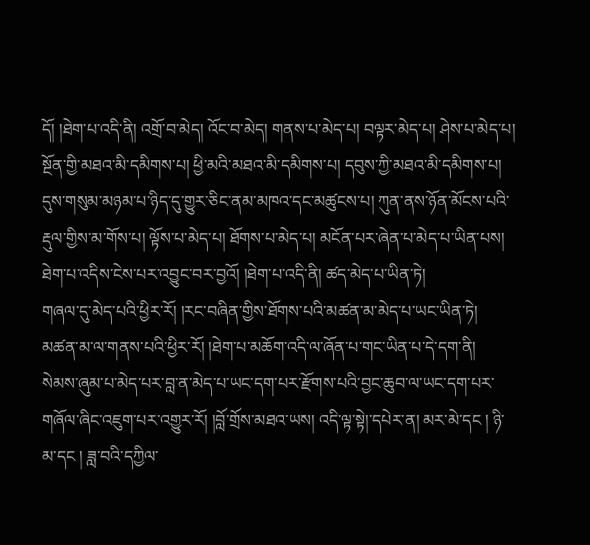དོ། །ཐེག་པ་འདི་ནི། འགྲོ་བ་མེད། འོང་བ་མེད། གནས་པ་མེད་པ། བལྟར་མེད་པ། ཤེས་པ་མེད་པ། སྔོན་གྱི་མཐའ་མི་དམིགས་པ། ཕྱི་མའི་མཐའ་མི་དམིགས་པ། དབུས་ཀྱི་མཐའ་མི་དམིགས་པ། དུས་གསུམ་མཉམ་པ་ཉིད་དུ་གྱུར་ཅིང་ནམ་མཁའ་དང་མཚུངས་པ། ཀུན་ནས་ཉོན་མོངས་པའི་རྡུལ་གྱིས་མ་གོས་པ། ལྟོས་པ་མེད་པ། ཐོགས་པ་མེད་པ། མངོན་པར་ཞེན་པ་མེད་པ་ཡིན་པས། ཐེག་པ་འདིས་ངེས་པར་འབྱུང་བར་བྱའོ། །ཐེག་པ་འདི་ནི། ཚད་མེད་པ་ཡིན་ཏེ།
གཞལ་དུ་མེད་པའི་ཕྱིར་རོ། །རང་བཞིན་གྱིས་ཐོགས་པའི་མཚན་མ་མེད་པ་ཡང་ཡིན་ཏེ། མཚན་མ་ལ་གནས་པའི་ཕྱིར་རོ། །ཐེག་པ་མཆོག་འདི་ལ་ཞོན་པ་གང་ཡིན་པ་དེ་དག་ནི། སེམས་ཞུམ་པ་མེད་པར་བླ་ན་མེད་པ་ཡང་དག་པར་རྫོགས་པའི་བྱང་ཆུབ་ལ་ཡང་དག་པར་གཞོལ་ཞིང་འཇུག་པར་འགྱུར་རོ། །བློ་གྲོས་མཐའ་ཡས། འདི་ལྟ་སྟེ།་དཔེར་ན། མར་མེ་དང ། ཉི་མ་དང ། ཟླ་བའི་དཀྱིལ་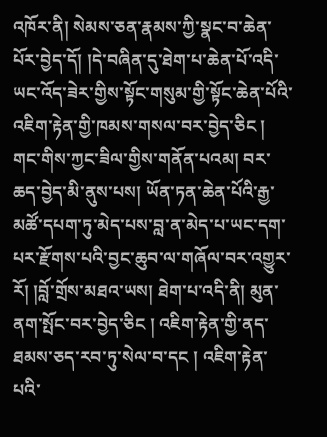འཁོར་ནི། སེམས་ཅན་རྣམས་ཀྱི་སྣང་བ་ཆེན་པོར་བྱེད་དོ། །དེ་བཞིན་དུ་ཐེག་པ་ཆེན་པོ་འདི་ཡང་འོད་ཟེར་གྱིས་སྟོང་གསུམ་གྱི་སྟོང་ཆེན་པོའི་འཇིག་རྟེན་གྱི་ཁམས་གསལ་བར་བྱེད་ཅིང ། གང་གིས་ཀྱང་ཟིལ་གྱིས་གནོན་པའམ། བར་ཆད་བྱེད་མི་ནུས་པས། ཡོན་ཏན་ཆེན་པོའི་རྒྱ་མཚོ་དཔག་ཏུ་མེད་པས་བླ་ན་མེད་པ་ཡང་དག་པར་རྫོགས་པའི་བྱང་ཆུབ་ལ་གཞོལ་བར་འགྱུར་རོ། །བློ་གྲོས་མཐའ་ཡས། ཐེག་པ་འདི་ནི། མུན་ནག་སྤོང་བར་བྱེད་ཅིང ། འཇིག་རྟེན་གྱི་ནད་ཐམས་ཅད་རབ་ཏུ་སེལ་བ་དང ། འཇིག་རྟེན་པའི་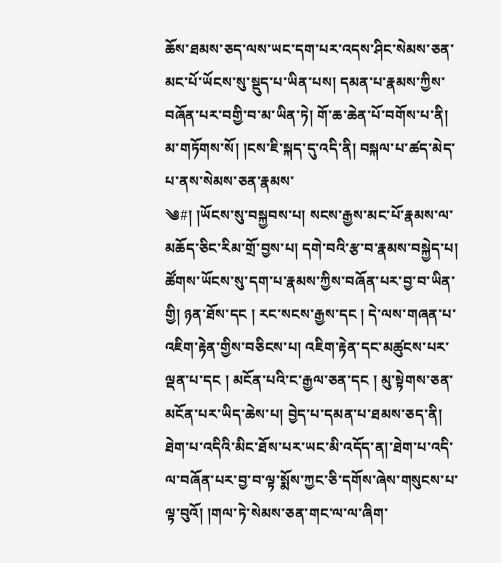ཆོས་ཐམས་ཅད་ལས་ཡང་དག་པར་འདས་ཤིང་སེམས་ཅན་མང་པོ་ཡོངས་སུ་སྡུད་པ་ཡིན་པས། དམན་པ་རྣམས་ཀྱིས་བཞོན་པར་བགྱི་བ་མ་ཡིན་ཏེ། གོ་ཆ་ཆེན་པོ་བགོས་པ་ནི། མ་གཏོགས་སོ། །ངས་ཇི་སྐད་དུ་འདི་ནི། བསྐལ་པ་ཚད་མེད་པ་ནས་སེམས་ཅན་རྣམས་
༄#། །ཡོངས་སུ་བསྐྱབས་པ། སངས་རྒྱས་མང་པོ་རྣམས་ལ་མཆོད་ཅིང་རིམ་གྲོ་བྱས་པ། དགེ་བའི་རྩ་བ་རྣམས་བསྐྱེད་པ། ཚོགས་ཡོངས་སུ་དག་པ་རྣམས་ཀྱིས་བཞོན་པར་བྱ་བ་ཡིན་གྱི། ཉན་ཐོས་དང ། རང་སངས་རྒྱས་དང ། དེ་ལས་གཞན་པ་འཇིག་རྟེན་གྱིས་བཅིངས་པ། འཇིག་རྟེན་དང་མཚུངས་པར་ལྡན་པ་དང ། མངོན་པའི་ང་རྒྱལ་ཅན་དང ། མུ་སྟེགས་ཅན་མངོན་པར་ཡིད་ཆེས་པ། བྱེད་པ་དམན་པ་ཐམས་ཅད་ནི། ཐེག་པ་འདིའི་མིང་ཐོས་པར་ཡང་མི་འདོད་ན།་ཐེག་པ་འདི་ལ་བཞོན་པར་བྱ་བ་ལྟ་སྨོས་ཀྱང་ཅི་དགོས་ཞེས་གསུངས་པ་ལྟ་བུའོ། །གལ་ཏེ་སེམས་ཅན་གང་ལ་ལ་ཞིག་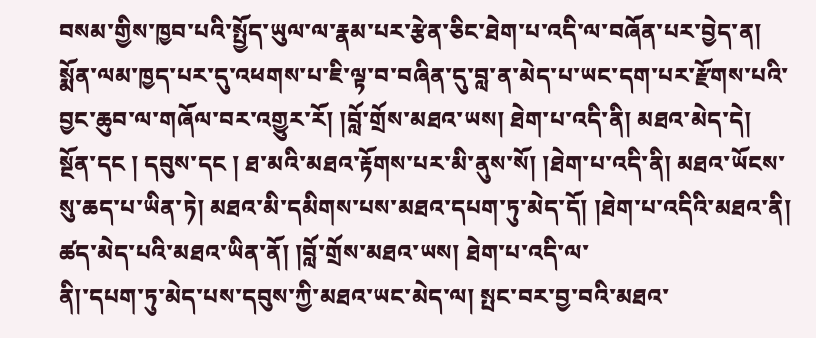བསམ་གྱིས་ཁྱབ་པའི་སྤྱོད་ཡུལ་ལ་རྣམ་པར་རྩེན་ཅིང་ཐེག་པ་འདི་ལ་བཞོན་པར་བྱེད་ན། སྨོན་ལམ་ཁྱད་པར་དུ་འཕགས་པ་ཇི་ལྟ་བ་བཞིན་དུ་བླ་ན་མེད་པ་ཡང་དག་པར་རྫོགས་པའི་བྱང་ཆུབ་ལ་གཞོལ་བར་འགྱུར་རོ། །བློ་གྲོས་མཐའ་ཡས། ཐེག་པ་འདི་ནི། མཐའ་མེད་དེ། སྔོན་དང ། དབུས་དང ། ཐ་མའི་མཐའ་རྟོགས་པར་མི་ནུས་སོ། །ཐེག་པ་འདི་ནི། མཐའ་ཡོངས་སུ་ཆད་པ་ཡིན་ཏེ། མཐའ་མི་དམིགས་པས་མཐའ་དཔག་ཏུ་མེད་དོ། །ཐེག་པ་འདིའི་མཐའ་ནི། ཚད་མེད་པའི་མཐའ་ཡིན་ནོ། །བློ་གྲོས་མཐའ་ཡས། ཐེག་པ་འདི་ལ་
ནི།་དཔག་ཏུ་མེད་པས་དབུས་ཀྱི་མཐའ་ཡང་མེད་ལ། སྤང་བར་བྱ་བའི་མཐའ་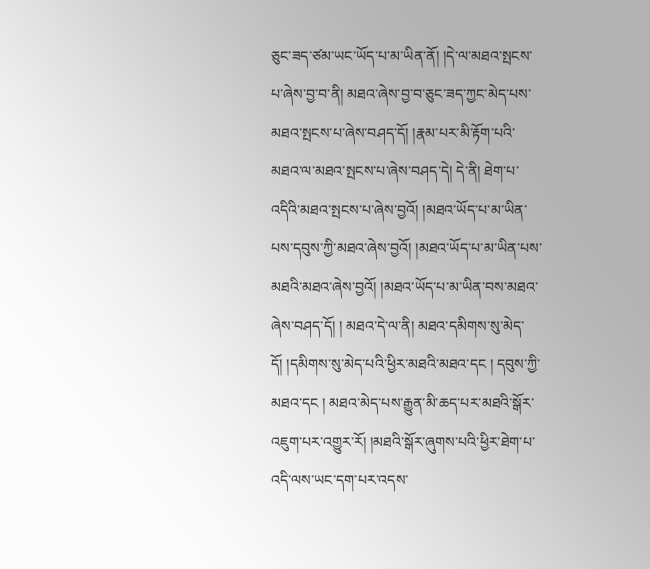ཅུང་ཟད་ཙམ་ཡང་ཡོད་པ་མ་ཡིན་ནོ། །དེ་ལ་མཐའ་སྤངས་པ་ཞེས་བྱ་བ་ནི། མཐའ་ཞེས་བྱ་བ་ཅུང་ཟད་ཀྱང་མེད་པས་མཐའ་སྤངས་པ་ཞེས་བཤད་དོ། །རྣམ་པར་མི་རྟོག་པའི་མཐའ་ལ་མཐའ་སྤངས་པ་ཞེས་བཤད་དེ། དེ་ནི། ཐེག་པ་འདིའི་མཐའ་སྤངས་པ་ཞེས་བྱའོ། །མཐའ་ཡོད་པ་མ་ཡིན་པས་དབུས་ཀྱི་མཐའ་ཞེས་བྱའོ། །མཐའ་ཡོད་པ་མ་ཡིན་པས་མཐའི་མཐའ་ཞེས་བྱའོ། །མཐའ་ཡོད་པ་མ་ཡིན་བས་མཐའ་ཞེས་བཤད་དོ། ། མཐའ་དེ་ལ་ནི། མཐའ་དམིགས་སུ་མེད་དོ། །དམིགས་སུ་མེད་པའི་ཕྱིར་མཐའི་མཐའ་དང ། དབུས་ཀྱི་མཐའ་དང ། མཐའ་མེད་པས་རྒྱུན་མི་ཆད་པར་མཐའི་སྒོར་འཇུག་པར་འགྱུར་རོ། །མཐའི་སྒོར་ཞུགས་པའི་ཕྱིར་ཐེག་པ་འདི་ལས་ཡང་དག་པར་འདས་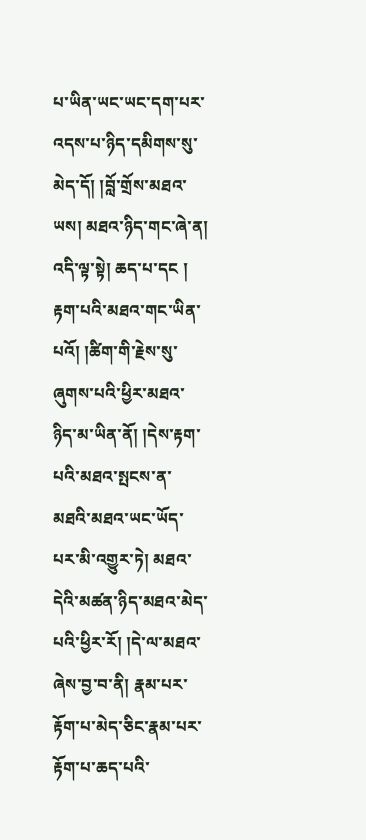པ་ཡིན་ཡང་ཡང་དག་པར་འདས་པ་ཉིད་དམིགས་སུ་མེད་དོ། །བློ་གྲོས་མཐའ་ཡས། མཐའ་ཉིད་གང་ཞེ་ན། འདི་ལྟ་སྟེ། ཆད་པ་དང ། རྟག་པའི་མཐའ་གང་ཡིན་པའོ། །ཚིག་གི་རྗེས་སུ་ཞུགས་པའི་ཕྱིར་མཐའ་ཉིད་མ་ཡིན་ནོ། །དེས་རྟག་པའི་མཐའ་སྤངས་ན་མཐའི་མཐའ་ཡང་ཡོད་པར་མི་འགྱུར་ཏེ། མཐའ་དེའི་མཚན་ཉིད་མཐའ་མེད་པའི་ཕྱིར་རོ། །དེ་ལ་མཐའ་ཞེས་བྱ་བ་ནི། རྣམ་པར་རྟོག་པ་མེད་ཅིང་རྣམ་པར་རྟོག་པ་ཆད་པའི་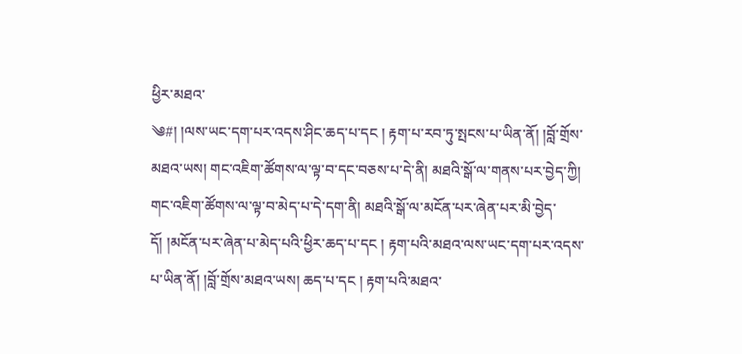ཕྱིར་མཐའ་
༄#། །ལས་ཡང་དག་པར་འདས་ཤིང་ཆད་པ་དང ། རྟག་པ་རབ་ཏུ་སྤངས་པ་ཡིན་ནོ། །བློ་གྲོས་མཐའ་ཡས། གང་འཇིག་ཚོགས་ལ་ལྟ་བ་དང་བཅས་པ་དེ་ནི། མཐའི་སྒོ་ལ་གནས་པར་བྱེད་ཀྱི། གང་འཇིག་ཚོགས་ལ་ལྟ་བ་མེད་པ་དེ་དག་ནི། མཐའི་སྒོ་ལ་མངོན་པར་ཞེན་པར་མི་བྱེད་དོ། །མངོན་པར་ཞེན་པ་མེད་པའི་ཕྱིར་ཆད་པ་དང ། རྟག་པའི་མཐའ་ལས་ཡང་དག་པར་འདས་པ་ཡིན་ནོ། །བློ་གྲོས་མཐའ་ཡས། ཆད་པ་དང ། རྟག་པའི་མཐའ་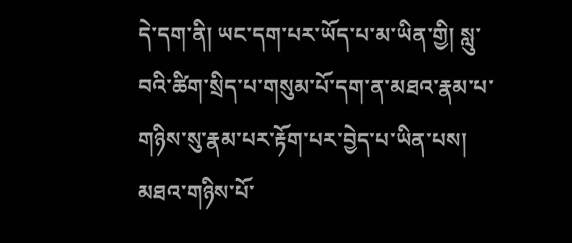དེ་དག་ནི། ཡང་དག་པར་ཡོད་པ་མ་ཡིན་གྱི། སླུ་བའི་ཚིག་སྲིད་པ་གསུམ་པོ་དག་ན་མཐའ་རྣམ་པ་གཉིས་སུ་རྣམ་པར་རྟོག་པར་བྱེད་པ་ཡིན་པས། མཐའ་གཉིས་པོ་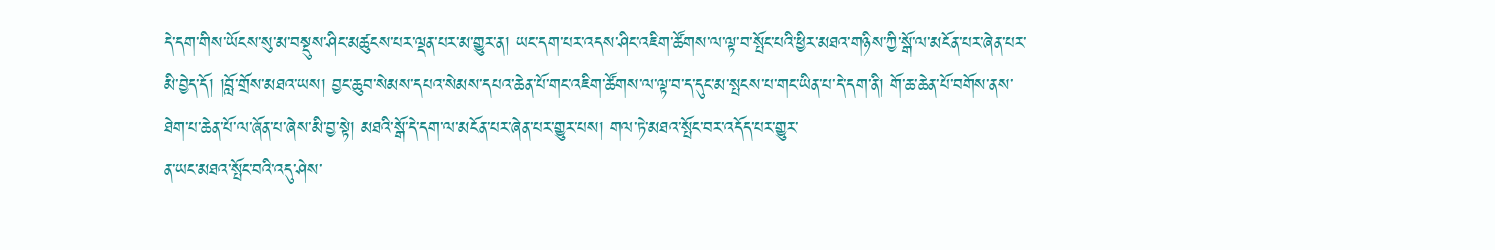དེ་དག་གིས་ཡོངས་སུ་མ་བསྡུས་ཤིང་མཚུངས་པར་ལྡན་པར་མ་གྱུར་ན། ཡང་དག་པར་འདས་ཤིང་འཇིག་ཚོགས་ལ་ལྟ་བ་སྤོང་པའི་ཕྱིར་མཐའ་གཉིས་ཀྱི་སྒོ་ལ་མངོན་པར་ཞེན་པར་མི་བྱེད་དོ། །བློ་གྲོས་མཐའ་ཡས། བྱང་ཆུབ་སེམས་དཔའ་སེམས་དཔའ་ཆེན་པོ་གང་འཇིག་ཚོགས་ལ་ལྟ་བ་ད་དུང་མ་སྤངས་པ་གང་ཡིན་པ་དེ་དག་ནི། གོ་ཆ་ཆེན་པོ་བགོས་ནས་ཐེག་པ་ཆེན་པོ་ལ་ཞོན་པ་ཞེས་མི་བྱ་སྟེ། མཐའི་སྒོ་དེ་དག་ལ་མངོན་པར་ཞེན་པར་གྱུར་པས། གལ་ཏེ་མཐའ་སྤོང་བར་འདོད་པར་གྱུར་
ན་ཡང་མཐའ་སྤོང་བའི་འདུ་ཤེས་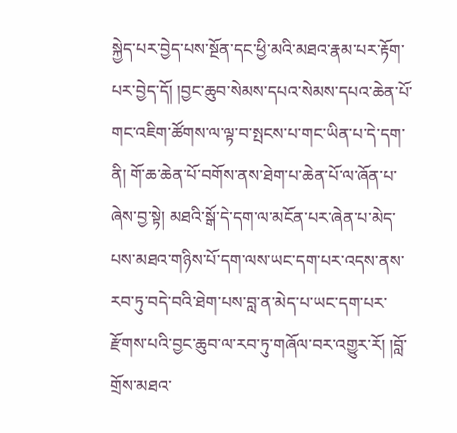སྐྱེད་པར་བྱེད་པས་སྔོན་དང་ཕྱི་མའི་མཐའ་རྣམ་པར་རྟོག་པར་བྱེད་དོ། །བྱང་ཆུབ་སེམས་དཔའ་སེམས་དཔའ་ཆེན་པོ་གང་འཇིག་ཚོགས་ལ་ལྟ་བ་སྤངས་པ་གང་ཡིན་པ་དེ་དག་ནི། གོ་ཆ་ཆེན་པོ་བགོས་ནས་ཐེག་པ་ཆེན་པོ་ལ་ཞོན་པ་ཞེས་བྱ་སྟེ། མཐའི་སྒོ་དེ་དག་ལ་མངོན་པར་ཞེན་པ་མེད་པས་མཐའ་གཉིས་པོ་དག་ལས་ཡང་དག་པར་འདས་ནས་རབ་ཏུ་བདེ་བའི་ཐེག་པས་བླ་ན་མེད་པ་ཡང་དག་པར་རྫོགས་པའི་བྱང་ཆུབ་ལ་རབ་ཏུ་གཞོལ་བར་འགྱུར་རོ། །བློ་གྲོས་མཐའ་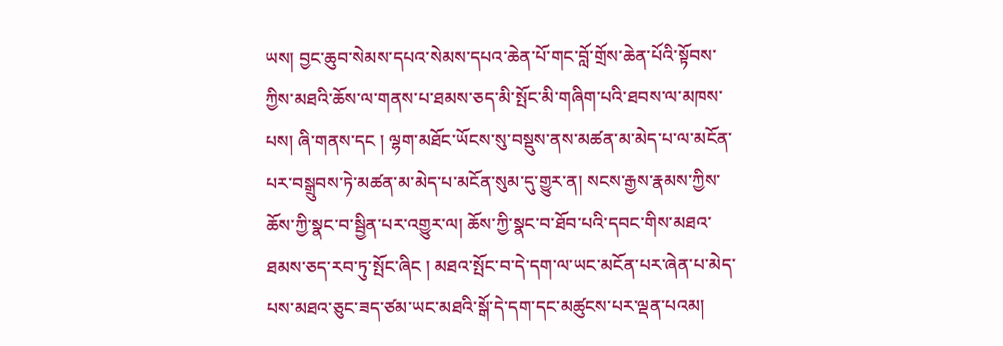ཡས། བྱང་ཆུབ་སེམས་དཔའ་སེམས་དཔའ་ཆེན་པོ་གང་བློ་གྲོས་ཆེན་པོའི་སྟོབས་ཀྱིས་མཐའི་ཆོས་ལ་གནས་པ་ཐམས་ཅད་མི་སྤོང་མི་གཞིག་པའི་ཐབས་ལ་མཁས་པས། ཞི་གནས་དང ། ལྷག་མཐོང་ཡོངས་སུ་བསྡུས་ནས་མཚན་མ་མེད་པ་ལ་མངོན་པར་བསྒྲུབས་ཏེ་མཚན་མ་མེད་པ་མངོན་སུམ་དུ་གྱུར་ན། སངས་རྒྱས་རྣམས་ཀྱིས་ཆོས་ཀྱི་སྣང་བ་སྦྱིན་པར་འགྱུར་ལ། ཆོས་ཀྱི་སྣང་བ་ཐོབ་པའི་དབང་གིས་མཐའ་ཐམས་ཅད་རབ་ཏུ་སྤོང་ཞིང ། མཐའ་སྤོང་བ་དེ་དག་ལ་ཡང་མངོན་པར་ཞེན་པ་མེད་པས་མཐའ་ཅུང་ཟད་ཙམ་ཡང་མཐའི་སྒོ་དེ་དག་དང་མཚུངས་པར་ལྡན་པའམ།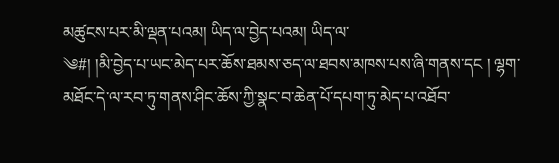མཚུངས་པར་མི་ལྡན་པའམ། ཡིད་ལ་བྱེད་པའམ། ཡིད་ལ་
༄#། །མི་བྱེད་པ་ཡང་མེད་པར་ཆོས་ཐམས་ཅད་ལ་ཐབས་མཁས་པས་ཞི་གནས་དང ། ལྷག་མཐོང་དེ་ལ་རབ་ཏུ་གནས་ཤིང་ཆོས་ཀྱི་སྣང་བ་ཆེན་པོ་དཔག་ཏུ་མེད་པ་འཐོབ་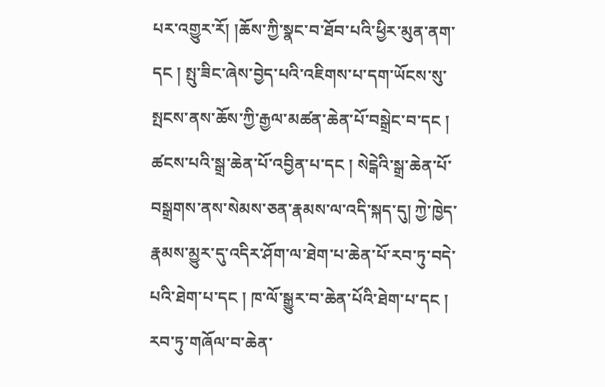པར་འགྱུར་རོ། །ཆོས་ཀྱི་སྣང་བ་ཐོབ་པའི་ཕྱིར་མུན་ནག་དང ། སྤུ་ཟིང་ཞེས་བྱེད་པའི་འཇིགས་པ་དག་ཡོངས་སུ་སྤངས་ནས་ཆོས་ཀྱི་རྒྱལ་མཚན་ཆེན་པོ་བསྒྲེང་བ་དང ། ཚངས་པའི་སྒྲ་ཆེན་པོ་འབྱིན་པ་དང ། སེངྒེའི་སྒྲ་ཆེན་པོ་བསྒྲགས་ནས་སེམས་ཅན་རྣམས་ལ་འདི་སྐད་དུ། ཀྱེ་ཁྱེད་རྣམས་མྱུར་དུ་འདིར་ཤོག་ལ་ཐེག་པ་ཆེན་པོ་རབ་ཏུ་བདེ་པའི་ཐེག་པ་དང ། ཁ་ལོ་སྒྱུར་བ་ཆེན་པོའི་ཐེག་པ་དང ། རབ་ཏུ་གཞོལ་བ་ཆེན་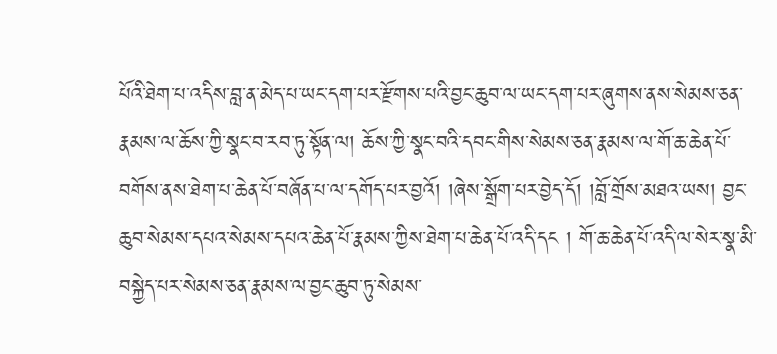པོའི་ཐེག་པ་འདིས་བླ་ན་མེད་པ་ཡང་དག་པར་རྫོགས་པའི་བྱང་ཆུབ་ལ་ཡང་དག་པར་ཞུགས་ནས་སེམས་ཅན་རྣམས་ལ་ཆོས་ཀྱི་སྣང་བ་རབ་ཏུ་སྟོན་ལ། ཆོས་ཀྱི་སྣང་བའི་དབང་གིས་སེམས་ཅན་རྣམས་ལ་གོ་ཆ་ཆེན་པོ་བགོས་ནས་ཐེག་པ་ཆེན་པོ་བཞོན་པ་ལ་དགོད་པར་བྱའོ། །ཞེས་སྒྲོག་པར་བྱེད་དོ། །བློ་གྲོས་མཐའ་ཡས། བྱང་ཆུབ་སེམས་དཔའ་སེམས་དཔའ་ཆེན་པོ་རྣམས་ཀྱིས་ཐེག་པ་ཆེན་པོ་འདི་དང ། གོ་ཆ་ཆེན་པོ་འདི་ལ་སེར་སྣ་མི་བསྐྱེད་པར་སེམས་ཅན་རྣམས་ལ་བྱང་ཆུབ་ཏུ་སེམས་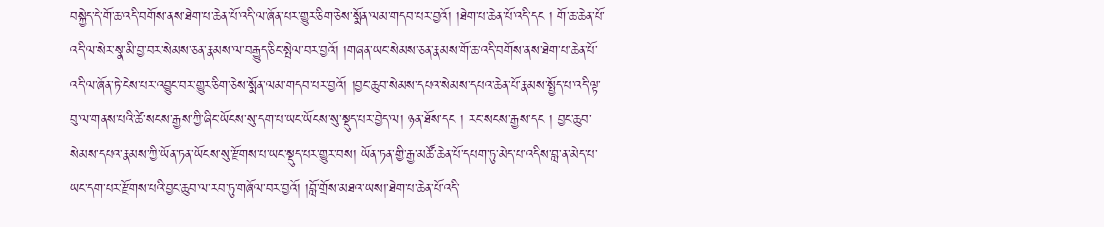བསྐྱེད་དེ་གོ་ཆ་འདི་བགོས་ནས་ཐེག་པ་ཆེན་པོ་འདི་ལ་ཞོན་པར་གྱུར་ཅིག་ཅེས་སྨོན་ལམ་གདབ་པར་བྱའོ། །ཐེག་པ་ཆེན་པོ་འདི་དང ། གོ་ཆ་ཆེན་པོ་འདི་ལ་སེར་སྣ་མི་བྱ་བར་སེམས་ཅན་རྣམས་ལ་བརྒྱུད་ཅིང་སྤེལ་བར་བྱའོ། །གཞན་ཡང་སེམས་ཅན་རྣམས་གོ་ཆ་འདི་བགོས་ནས་ཐེག་པ་ཆེན་པོ་འདི་ལ་ཞོན་ཏེ་ངེས་པར་འབྱུང་བར་གྱུར་ཅིག་ཅེས་སྨོན་ལམ་གདབ་པར་བྱའོ། །བྱང་ཆུབ་སེམས་དཔའ་སེམས་དཔའ་ཆེན་པོ་རྣམས་སྤྱོད་པ་འདི་ལྟ་བུ་ལ་གནས་པའི་ཚེ་སངས་རྒྱས་ཀྱི་ཞིང་ཡོངས་སུ་དག་པ་ཡང་ཡོངས་སུ་སྡུད་པར་བྱེད་ལ། ཉན་ཐོས་དང ། རང་སངས་རྒྱས་དང ། བྱང་ཆུབ་སེམས་དཔའ་རྣམས་ཀྱི་ཡོན་ཏན་ཡོངས་སུ་རྫོགས་པ་ཡང་སྡུད་པར་གྱུར་བས། ཡོན་ཏན་གྱི་རྒྱ་མཚོ་ཆེན་པོ་དཔག་ཏུ་མེད་པ་འདིས་བླ་ན་མེད་པ་ཡང་དག་པར་རྫོགས་པའི་བྱང་ཆུབ་ལ་རབ་ཏུ་གཞོལ་བར་བྱའོ། །བློ་གྲོས་མཐའ་ཡས།་ཐེག་པ་ཆེན་པོ་འདི་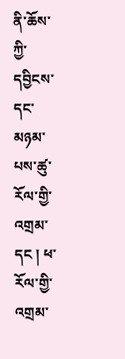ནི་ཆོས་ཀྱི་དབྱིངས་དང་མཉམ་པས་ཚུ་རོལ་གྱི་འགྲམ་དང ། ཕ་རོལ་གྱི་འགྲམ་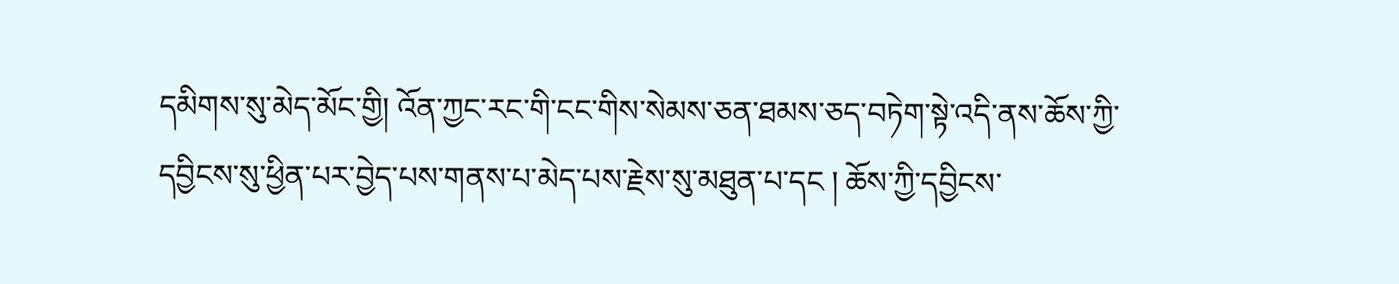དམིགས་སུ་མེད་མོང་གྱི། འོན་ཀྱང་རང་གི་ངང་གིས་སེམས་ཅན་ཐམས་ཅད་བཏེག་སྟེ་འདི་ནས་ཆོས་ཀྱི་དབྱིངས་སུ་ཕྱིན་པར་བྱེད་པས་གནས་པ་མེད་པས་རྗེས་སུ་མཐུན་པ་དང ། ཆོས་ཀྱི་དབྱིངས་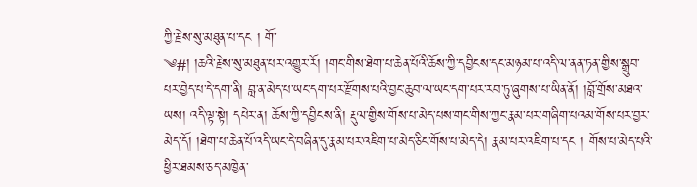ཀྱི་རྗེས་སུ་མཐུན་པ་དང ། གོ་
༄#། །ཆའི་རྗེས་སུ་མཐུན་པར་འགྱུར་རོ། །གང་གིས་ཐེག་པ་ཆེན་པོའི་ཆོས་ཀྱི་དབྱིངས་དང་མཉམ་པ་འདི་ལ་ནན་ཏན་གྱིས་སྒྲུབ་པར་བྱེད་པ་དེ་དག་ནི། བླ་ན་མེད་པ་ཡང་དག་པར་རྫོགས་པའི་བྱང་ཆུབ་ལ་ཡང་དག་པར་རབ་ཏུ་ཞུགས་པ་ཡིན་ནོ། །བློ་གྲོས་མཐའ་ཡས། འདི་ལྟ་སྟེ། དཔེར་ན། ཆོས་ཀྱི་དབྱིངས་ནི། རྡུལ་གྱིས་གོས་པ་མེད་པས་གང་གིས་ཀྱང་རྣམ་པར་གཞིག་པའམ་གོས་པར་བྱར་མེད་དོ། །ཐེག་པ་ཆེན་པོ་འདི་ཡང་དེ་བཞིན་དུ་རྣམ་པར་འཇིག་པ་མེད་ཅིང་གོས་པ་མེད་དེ། རྣམ་པར་འཇིག་པ་དང ། གོས་པ་མེད་པའི་ཕྱིར་ཐམས་ཅད་མཁྱེན་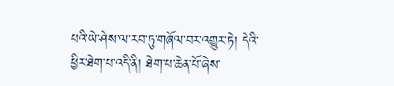པའི་ཡེ་ཤེས་ལ་རབ་ཏུ་གཞོལ་བར་འགྱུར་ཏེ། དེའི་ཕྱིར་ཐེག་པ་འདི་ནི། ཐེག་པ་ཆེན་པོ་ཞེས་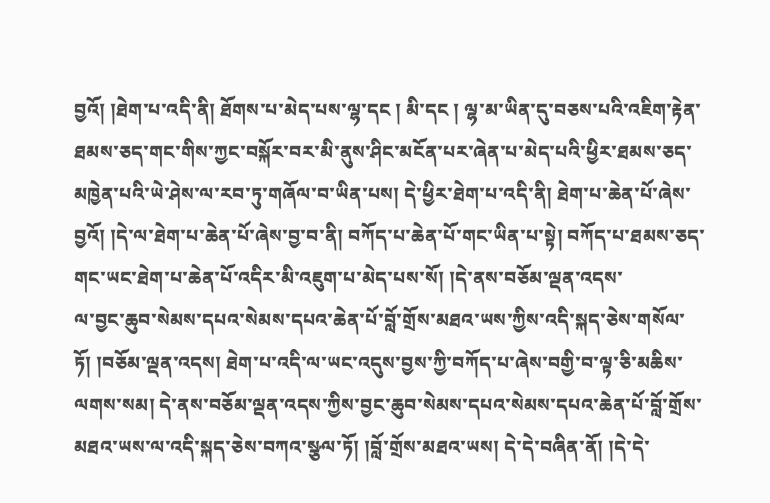བྱའོ། །ཐེག་པ་འདི་ནི། ཐོགས་པ་མེད་པས་ལྷ་དང ། མི་དང ། ལྷ་མ་ཡིན་དུ་བཅས་པའི་འཇིག་རྟེན་ཐམས་ཅད་གང་གིས་ཀྱང་བསྐོར་བར་མི་ནུས་ཤིང་མངོན་པར་ཞེན་པ་མེད་པའི་ཕྱིར་ཐམས་ཅད་མཁྱེན་པའི་ཡེ་ཤེས་ལ་རབ་ཏུ་གཞོལ་བ་ཡིན་པས། དེ་ཕྱིར་ཐེག་པ་འདི་ནི། ཐེག་པ་ཆེན་པོ་ཞེས་བྱའོ། །དེ་ལ་ཐེག་པ་ཆེན་པོ་ཞེས་བྱ་བ་ནི། བཀོད་པ་ཆེན་པོ་གང་ཡིན་པ་སྟེ། བཀོད་པ་ཐམས་ཅད་གང་ཡང་ཐེག་པ་ཆེན་པོ་འདིར་མི་འཇུག་པ་མེད་པས་སོ། །དེ་ནས་བཅོམ་ལྡན་འདས་
ལ་བྱང་ཆུབ་སེམས་དཔའ་སེམས་དཔའ་ཆེན་པོ་བློ་གྲོས་མཐའ་ཡས་ཀྱིས་འདི་སྐད་ཅེས་གསོལ་ཏོ། །བཅོམ་ལྡན་འདས། ཐེག་པ་འདི་ལ་ཡང་འདུས་བྱས་ཀྱི་བཀོད་པ་ཞེས་བགྱི་བ་ལྟ་ཅི་མཆིས་ལགས་སམ། དེ་ནས་བཅོམ་ལྡན་འདས་ཀྱིས་བྱང་ཆུབ་སེམས་དཔའ་སེམས་དཔའ་ཆེན་པོ་བློ་གྲོས་མཐའ་ཡས་ལ་འདི་སྐད་ཅེས་བཀའ་སྩལ་ཏོ། །བློ་གྲོས་མཐའ་ཡས། དེ་དེ་བཞིན་ནོ། །དེ་དེ་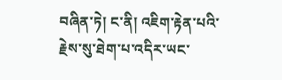བཞིན་ཏེ། ང་ནི། འཇིག་རྟེན་པའི་རྗེས་སུ་ཐེག་པ་འདིར་ཡང་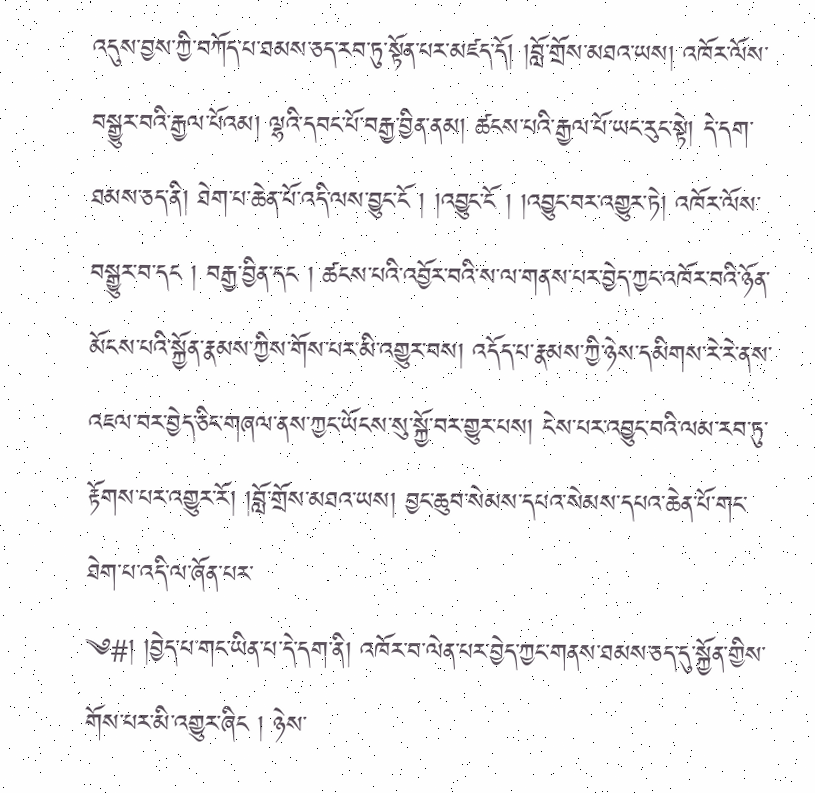འདུས་བྱས་ཀྱི་བཀོད་པ་ཐམས་ཅད་རབ་ཏུ་སྟོན་པར་མཛད་དོ། །བློ་གྲོས་མཐའ་ཡས། འཁོར་ལོས་བསྒྱུར་བའི་རྒྱལ་པོའམ། ལྷའི་དབང་པོ་བརྒྱ་བྱིན་ནམ། ཚངས་པའི་རྒྱལ་པོ་ཡང་རུང་སྟེ། དེ་དག་ཐམས་ཅད་ནི། ཐེག་པ་ཆེན་པོ་འདི་ལས་བྱུང་ངོ ། །འབྱུང་ངོ ། །འབྱུང་བར་འགྱུར་ཏེ། འཁོར་ལོས་བསྒྱུར་བ་དང ། བརྒྱ་བྱིན་དང ། ཚངས་པའི་འབྱོར་བའི་ས་ལ་གནས་པར་བྱེད་ཀྱང་འཁོར་བའི་ཉོན་མོངས་པའི་སྐྱོན་རྣམས་ཀྱིས་གོས་པར་མི་འགྱུར་བས། འདོད་པ་རྣམས་ཀྱི་ཉེས་དམིགས་རེ་རེ་ནས་འཇལ་བར་བྱེད་ཅིང་གཞལ་ནས་ཀྱང་ཡོངས་སུ་སྐྱོ་བར་གྱུར་པས། ངེས་པར་འབྱུང་བའི་ལམ་རབ་ཏུ་རྟོགས་པར་འགྱུར་རོ། །བློ་གྲོས་མཐའ་ཡས། བྱང་ཆུབ་སེམས་དཔའ་སེམས་དཔའ་ཆེན་པོ་གང་ཐེག་པ་འདི་ལ་ཞོན་པར་
༄#། །བྱེད་པ་གང་ཡིན་པ་དེ་དག་ནི། འཁོར་བ་ལེན་པར་བྱེད་ཀྱང་གནས་ཐམས་ཅད་དུ་སྐྱོན་གྱིས་གོས་པར་མི་འགྱུར་ཞིང ། ཉེས་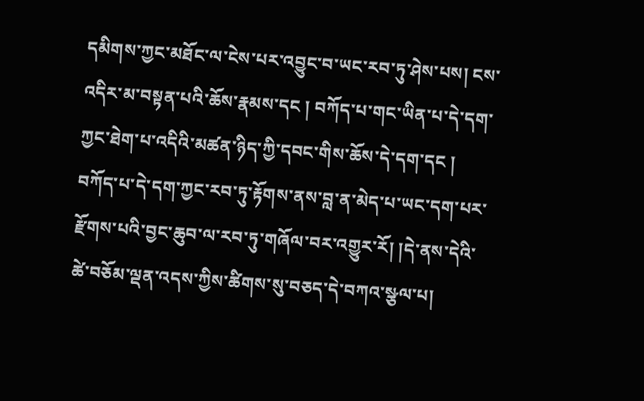དམིགས་ཀྱང་མཐོང་ལ་ངེས་པར་འབྱུང་བ་ཡང་རབ་ཏུ་ཤེས་པས། ངས་འདིར་མ་བསྟན་པའི་ཆོས་རྣམས་དང ། བཀོད་པ་གང་ཡིན་པ་དེ་དག་ཀྱང་ཐེག་པ་འདིའི་མཚན་ཉིད་ཀྱི་དབང་གིས་ཆོས་དེ་དག་དང ། བཀོད་པ་དེ་དག་ཀྱང་རབ་ཏུ་རྟོགས་ནས་བླ་ན་མེད་པ་ཡང་དག་པར་རྫོགས་པའི་བྱང་ཆུབ་ལ་རབ་ཏུ་གཞོལ་བར་འགྱུར་རོ། །དེ་ནས་དེའི་ཚེ་བཅོམ་ལྡན་འདས་ཀྱིས་ཚིགས་སུ་བཅད་དེ་བཀའ་སྩལ་པ།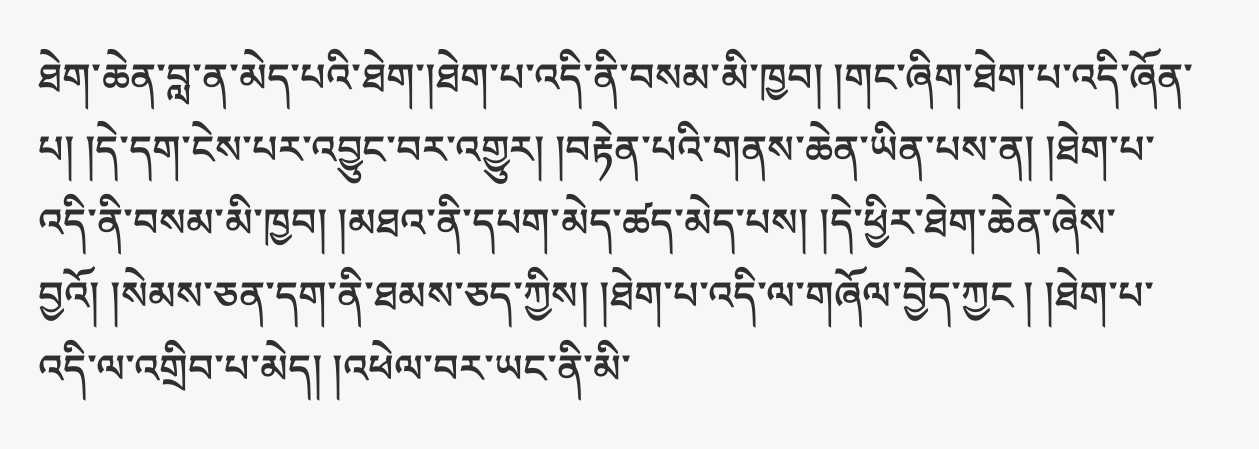ཐེག་ཆེན་བླ་ན་མེད་པའི་ཐེག་།ཐེག་པ་འདི་ནི་བསམ་མི་ཁྱབ། །གང་ཞིག་ཐེག་པ་འདི་ཞོན་པ། །དེ་དག་ངེས་པར་འབྱུང་བར་འགྱུར། །བརྟེན་པའི་གནས་ཆེན་ཡིན་པས་ན། །ཐེག་པ་འདི་ནི་བསམ་མི་ཁྱབ། །མཐའ་ནི་དཔག་མེད་ཚད་མེད་པས། །དེ་ཕྱིར་ཐེག་ཆེན་ཞེས་བྱའོ། །སེམས་ཅན་དག་ནི་ཐམས་ཅད་ཀྱིས། །ཐེག་པ་འདི་ལ་གཞོལ་བྱེད་ཀྱང ། །ཐེག་པ་འདི་ལ་འགྲིབ་པ་མེད། །འཕེལ་བར་ཡང་ནི་མི་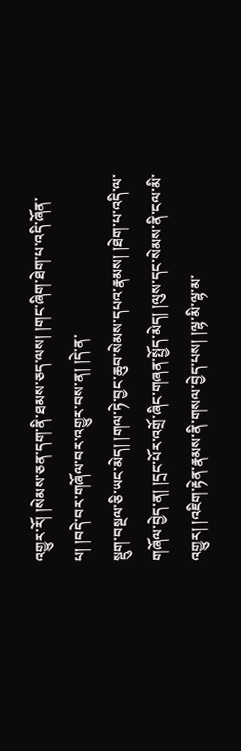འགྱུར་རོ། །སེམས་ཅན་དག་ནི་ཐམས་ཅད་ལས། །གང་ཞིག་ཐེག་པ་འདི་ཞོན་པ། །བདེ་བར་གཞོལ་བར་འགྱུར་བས་ན། །དེ་ན་
སྡུག་བསྔལ་ཅི་ཡང་མེད། །གལ་ཏེ་བྱང་ཆུབ་སེམས་དཔའ་རྣམས། །ཐེག་པ་འདི་ལ་གཞོལ་བྱེད་ན། །དྲང་པོར་འགྲོ་ཞིང་གཞན་སྤྱོད་མེད། །ལུས་དང་སེམས་ནི་ངལ་མི་འགྱུར། །འཇིག་རྟེན་རྣམས་ནི་གསལ་བྱེད་པས། །ལྷ་མི་ལྷ་མ་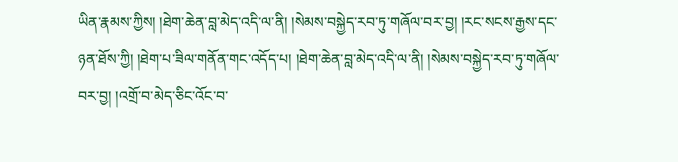ཡིན་རྣམས་ཀྱིས། །ཐེག་ཆེན་བླ་མེད་འདི་ལ་ནི། །སེམས་བསྐྱེད་རབ་ཏུ་གཞོལ་བར་བྱ། །རང་སངས་རྒྱས་དང་ཉན་ཐོས་ཀྱི། །ཐེག་པ་ཟིལ་གནོན་གང་འདོད་པ། །ཐེག་ཆེན་བླ་མེད་འདི་ལ་ནི། །སེམས་བསྐྱེད་རབ་ཏུ་གཞོལ་བར་བྱ། །འགྲོ་བ་མེད་ཅིང་འོང་བ་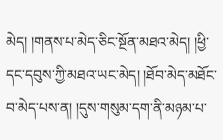མེད། །གནས་པ་མེད་ཅིང་སྔོན་མཐའ་མེད། །ཕྱི་དང་དབུས་ཀྱི་མཐའ་ཡང་མེད། །ཐོབ་མེད་མཐོང་བ་མེད་པས་ན། །དུས་གསུམ་དག་ནི་མཉམ་པ་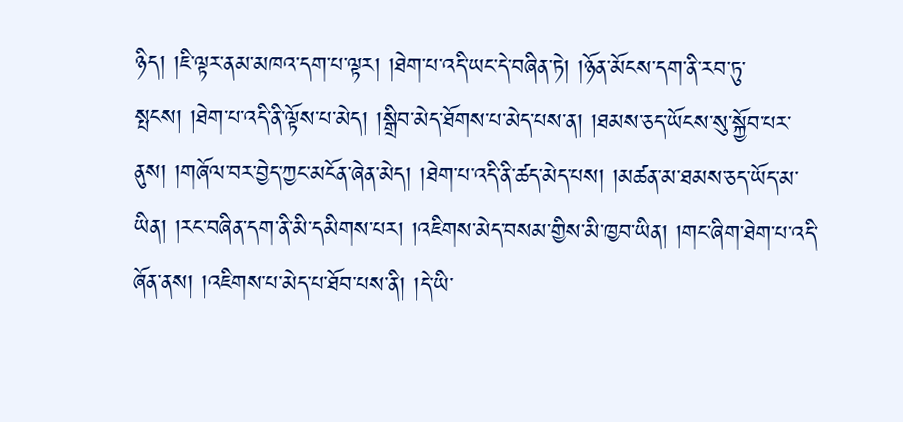ཉིད། །ཇི་ལྟར་ནམ་མཁའ་དག་པ་ལྟར། །ཐེག་པ་འདི་ཡང་དེ་བཞིན་ཏེ། །ཉོན་མོངས་དག་ནི་རབ་ཏུ་སྤངས། །ཐེག་པ་འདི་ནི་ལྟོས་པ་མེད། །སྒྲིབ་མེད་ཐོགས་པ་མེད་པས་ན། །ཐམས་ཅད་ཡོངས་སུ་སྐྱོབ་པར་ནུས། །གཞོལ་བར་བྱེད་ཀྱང་མངོན་ཞེན་མེད། །ཐེག་པ་འདི་ནི་ཚད་མེད་པས། །མཚན་མ་ཐམས་ཅད་ཡོད་མ་ཡིན། །རང་བཞིན་དག་ནི་མི་དམིགས་པར། །འཇིགས་མེད་བསམ་གྱིས་མི་ཁྱབ་ཡིན། །གང་ཞིག་ཐེག་པ་འདི་ཞོན་ནས། །འཇིགས་པ་མེད་པ་ཐོབ་པས་ནི། །དེ་ཡི་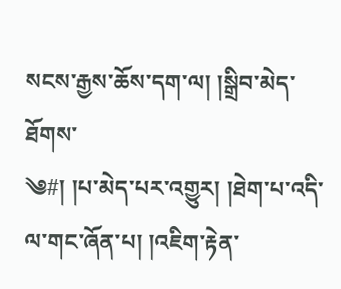སངས་རྒྱས་ཆོས་དག་ལ། །སྒྲིབ་མེད་ཐོགས་
༄#། །པ་མེད་པར་འགྱུར། །ཐེག་པ་འདི་ལ་གང་ཞོན་པ། །འཇིག་རྟེན་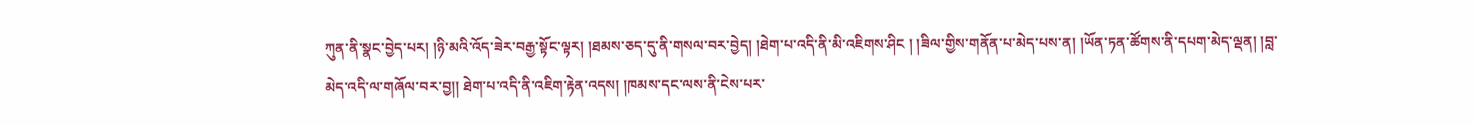ཀུན་ནི་སྣང་བྱེད་པར། །ཉི་མའི་འོད་ཟེར་བརྒྱ་སྟོང་ལྟར། །ཐམས་ཅད་དུ་ནི་གསལ་བར་བྱེད། །ཐེག་པ་འདི་ནི་མི་འཇིགས་ཤིང ། །ཟིལ་གྱིས་གནོན་པ་མེད་པས་ན། །ཡོན་ཏན་ཚོགས་ནི་དཔག་མེད་ལྡན། །བླ་མེད་འདི་ལ་གཞོལ་བར་བྱ།། ཐེག་པ་འདི་ནི་འཇིག་རྟེན་འདས། །ཁམས་དང་ལས་ནི་ངེས་པར་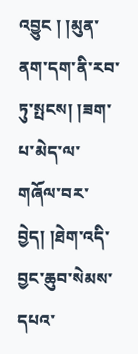འབྱུང ། །མུན་ནག་དག་ནི་རབ་ཏུ་སྤངས། །ཟག་པ་མེད་ལ་གཞོལ་བར་བྱེད། །ཐེག་འདི་བྱང་ཆུབ་སེམས་དཔའ་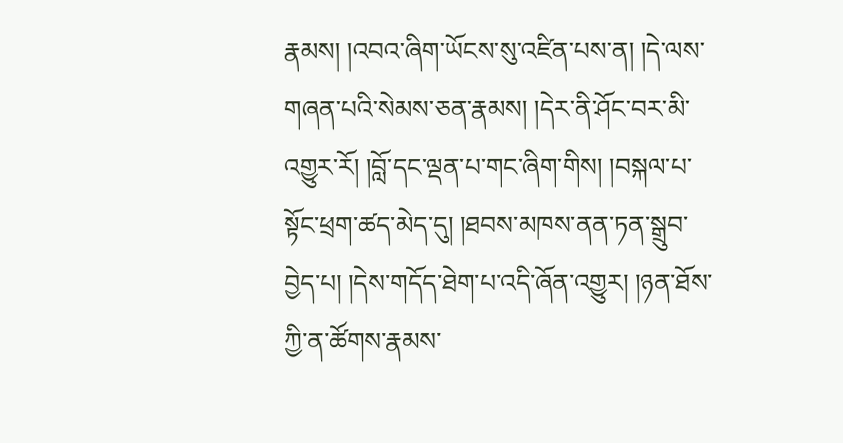རྣམས། །འབའ་ཞིག་ཡོངས་སུ་འཛིན་པས་ན། །དེ་ལས་གཞན་པའི་སེམས་ཅན་རྣམས། །དེར་ནི་ཤོང་བར་མི་འགྱུར་རོ། །བློ་དང་ལྡན་པ་གང་ཞིག་གིས། །བསྐལ་པ་སྟོང་ཕྲག་ཚད་མེད་དུ། །ཐབས་མཁས་ནན་ཏན་སྒྲུབ་བྱེད་པ། །དེས་གདོད་ཐེག་པ་འདི་ཞོན་འགྱུར། །ཉན་ཐོས་ཀྱི་ན་ཚོགས་རྣམས་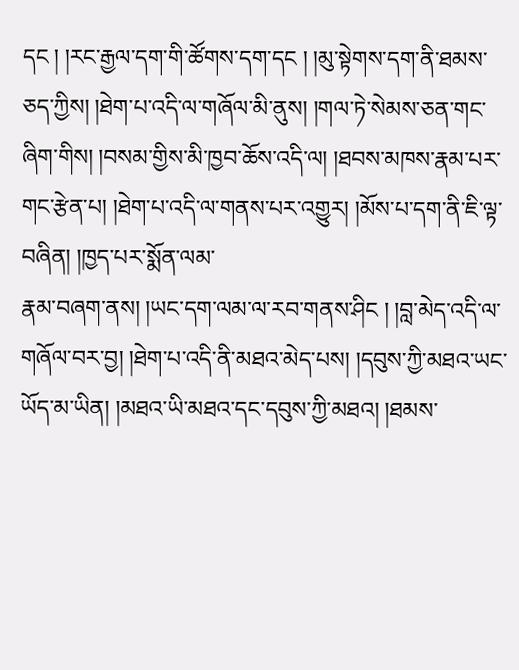དང ། །རང་རྒྱལ་དག་གི་ཚོགས་དག་དང ། །མུ་སྟེགས་དག་ནི་ཐམས་ཅད་ཀྱིས། །ཐེག་པ་འདི་ལ་གཞོལ་མི་ནུས། །གལ་ཏེ་སེམས་ཅན་གང་ཞིག་གིས། །བསམ་གྱིས་མི་ཁྱབ་ཆོས་འདི་ལ། །ཐབས་མཁས་རྣམ་པར་གང་རྩེན་པ། །ཐེག་པ་འདི་ལ་གནས་པར་འགྱུར། །མོས་པ་དག་ནི་ཇི་ལྟ་བཞིན། །ཁྱད་པར་སྨོན་ལམ་
རྣམ་བཞག་ནས། །ཡང་དག་ལམ་ལ་རབ་གནས་ཤིང ། །བླ་མེད་འདི་ལ་གཞོལ་བར་བྱ། །ཐེག་པ་འདི་ནི་མཐའ་མེད་པས། །དབུས་ཀྱི་མཐའ་ཡང་ཡོད་མ་ཡིན། །མཐའ་ཡི་མཐའ་དང་དབུས་ཀྱི་མཐའ། །ཐམས་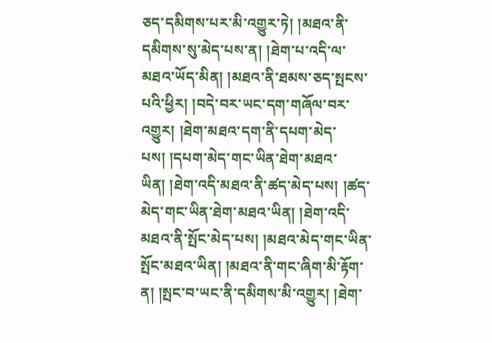ཅད་དམིགས་པར་མི་འགྱུར་ཏེ། །མཐའ་ནི་དམིགས་སུ་མེད་པས་ན། །ཐེག་པ་འདི་ལ་མཐའ་ཡོད་མིན། །མཐའ་ནི་ཐམས་ཅད་སྤངས་པའི་ཕྱིར། །བདེ་བར་ཡང་དག་གཞོལ་བར་འགྱུར། །ཐེག་མཐའ་དག་ནི་དཔག་མེད་པས། །དཔག་མེད་གང་ཡིན་ཐེག་མཐའ་ཡིན། །ཐེག་འདི་མཐའ་ནི་ཚད་མེད་པས། །ཚད་མེད་གང་ཡིན་ཐེག་མཐའ་ཡིན། །ཐེག་འདི་མཐའ་ནི་སྤོང་མེད་པས། །མཐའ་མེད་གང་ཡིན་སྤོང་མཐའ་ཡིན། །མཐའ་ནི་གང་ཞིག་མི་རྟོག་ན། །སྤང་བ་ཡང་ནི་དམིགས་མི་འགྱུར། །ཐེག་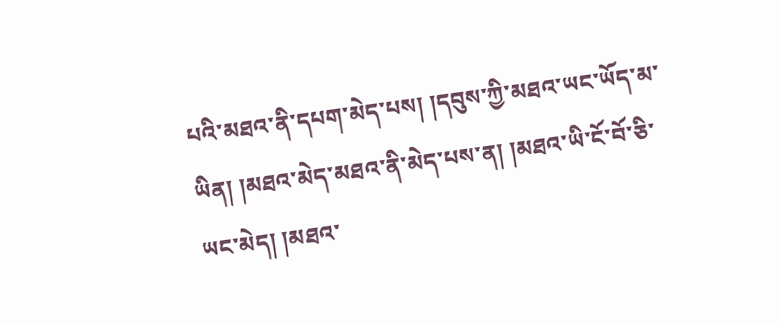པའི་མཐའ་ནི་དཔག་མེད་པས། །དབུས་ཀྱི་མཐའ་ཡང་ཡོད་མ་ཡིན། །མཐའ་མེད་མཐའ་ནི་མེད་པས་ན། །མཐའ་ཡི་ངོ་བོ་ཅི་ཡང་མེད། །མཐའ་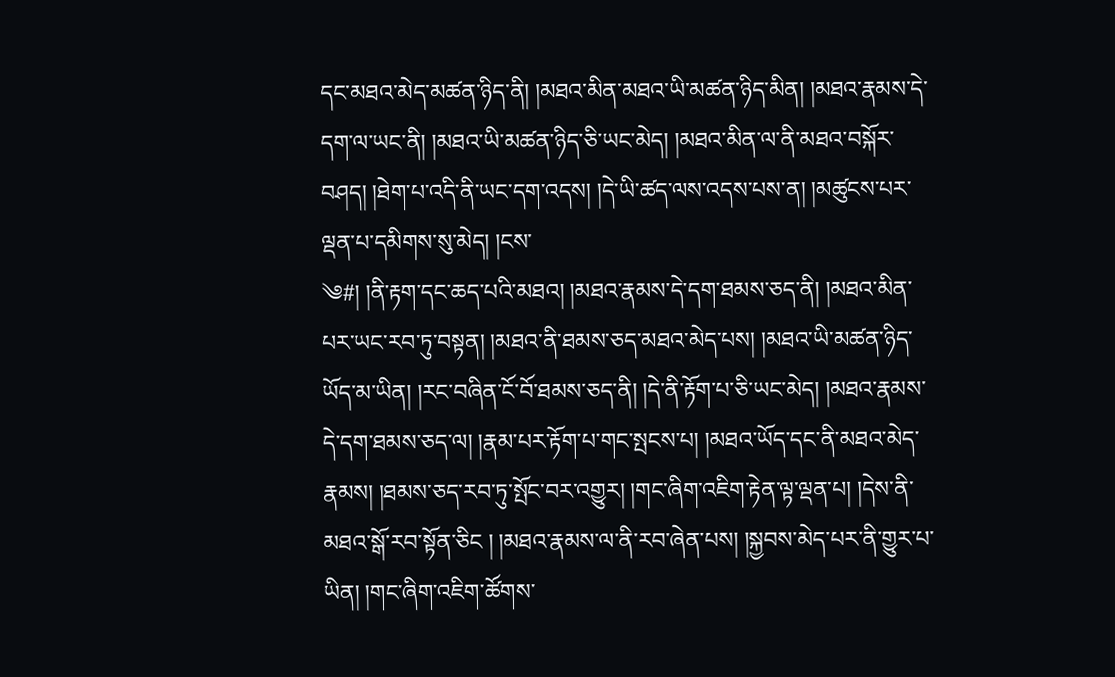དང་མཐའ་མེད་མཚན་ཉིད་ནི། །མཐའ་མིན་མཐའ་ཡི་མཚན་ཉིད་མིན། །མཐའ་རྣམས་དེ་དག་ལ་ཡང་ནི། །མཐའ་ཡི་མཚན་ཉིད་ཅི་ཡང་མེད། །མཐའ་མིན་ལ་ནི་མཐའ་བསྐོར་བཤད། །ཐེག་པ་འདི་ནི་ཡང་དག་འདས། །དེ་ཡི་ཚད་ལས་འདས་པས་ན། །མཚུངས་པར་ལྡན་པ་དམིགས་སུ་མེད། །ངས་
༄#། །ནི་རྟག་དང་ཆད་པའི་མཐའ། །མཐའ་རྣམས་དེ་དག་ཐམས་ཅད་ནི། །མཐའ་མིན་པར་ཡང་རབ་ཏུ་བསྟན། །མཐའ་ནི་ཐམས་ཅད་མཐའ་མེད་པས། །མཐའ་ཡི་མཚན་ཉིད་ཡོད་མ་ཡིན། །རང་བཞིན་ངོ་བོ་ཐམས་ཅད་ནི། །དེ་ནི་རྟོག་པ་ཅི་ཡང་མེད། །མཐའ་རྣམས་དེ་དག་ཐམས་ཅད་ལ། །རྣམ་པར་རྟོག་པ་གང་སྤངས་པ། །མཐའ་ཡོད་དང་ནི་མཐའ་མེད་རྣམས། །ཐམས་ཅད་རབ་ཏུ་སྤོང་བར་འགྱུར། །གང་ཞིག་འཇིག་རྟེན་ལྟ་ལྡན་པ། །དེས་ནི་མཐའ་སྒོ་རབ་སྟོན་ཅིང ། །མཐའ་རྣམས་ལ་ནི་རབ་ཞེན་པས། །སྐྱབས་མེད་པར་ནི་གྱུར་པ་ཡིན། །གང་ཞིག་འཇིག་ཚོགས་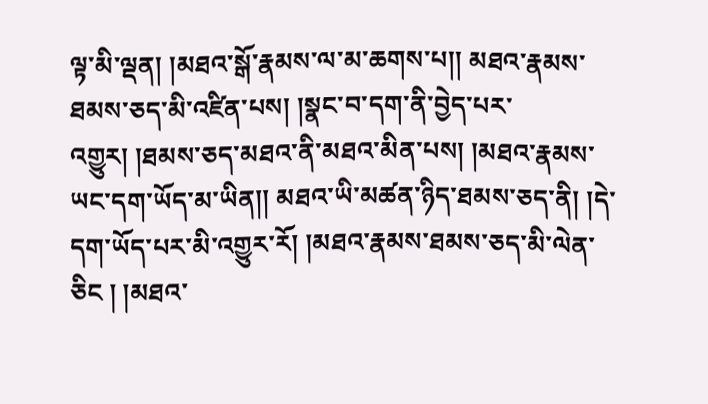ལྟ་མི་ལྡན། །མཐའ་སྒོ་རྣམས་ལ་མ་ཆགས་པ།། མཐའ་རྣམས་ཐམས་ཅད་མི་འཛིན་པས། །སྣང་བ་དག་ནི་བྱེད་པར་འགྱུར། །ཐམས་ཅད་མཐའ་ནི་མཐའ་མིན་པས། །མཐའ་རྣམས་ཡང་དག་ཡོད་མ་ཡིན།། མཐའ་ཡི་མཚན་ཉིད་ཐམས་ཅད་ནི། །དེ་དག་ཡོད་པར་མི་འགྱུར་རོ། །མཐའ་རྣམས་ཐམས་ཅད་མི་ལེན་ཅིང ། །མཐའ་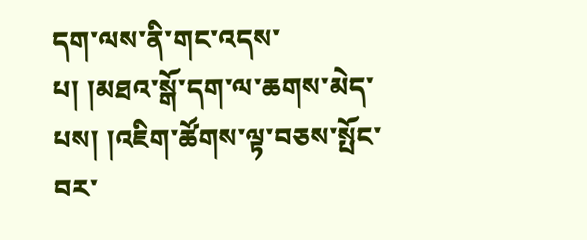དག་ལས་ནི་གང་འདས་པ། །མཐའ་སྒོ་དག་ལ་ཆགས་མེད་པས། །འཇིག་ཚོགས་ལྟ་བཅས་སྤོང་བར་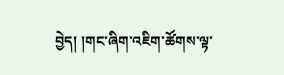བྱེད། །གང་ཞིག་འཇིག་ཚོགས་ལྟ་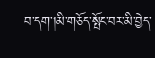བ་དག་།མི་གཅོད་སྤོང་བར་མི་བྱེད་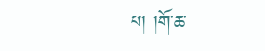པ། །གོ་ཆ་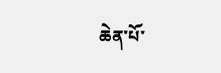ཆེན་པོ་